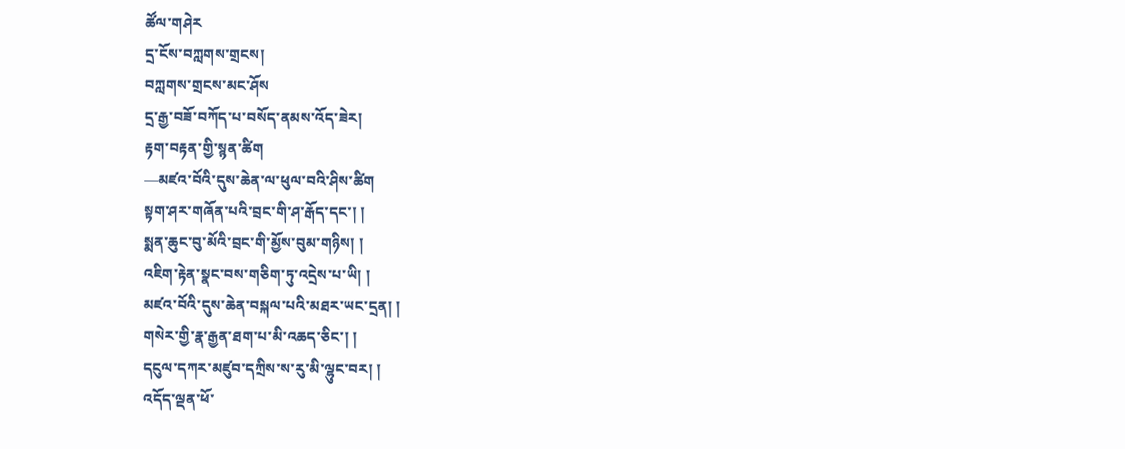ཚོལ་གཤེར
དྲ་ངོས་བཀླགས་གྲངས།
བཀླགས་གྲངས་མང་ཤོས
དྲ་རྒྱ་བཟོ་བཀོད་པ་བསོད་ནམས་འོད་ཟེར།
རྟག་བརྟན་གྱི་སྙན་ཚིག
—མཛའ་བོའི་དུས་ཆེན་ལ་ཕུལ་བའི་ཤིས་ཚིག
སྟག་ཤར་གཞོན་པའི་བྲང་གི་ཤ་རྒོད་དང་། །
སྨན་ཆུང་བུ་མོའི་བྲང་གི་མྱོས་བུམ་གཉིས། །
འཇིག་རྟེན་སྣང་བས་གཅིག་ཏུ་འདྲེས་པ་ཡི། །
མཛའ་བོའི་དུས་ཆེན་བསྐལ་པའི་མཐར་ཡང་དྲན། །
གསེར་གྱི་རྣ་རྒྱན་ཐག་པ་མི་འཆད་ཅིང་། །
དངུལ་དཀར་མཛུབ་དཀྲིས་ས་རུ་མི་ལྷུང་བར། །
འདོད་ལྡན་ཕོ་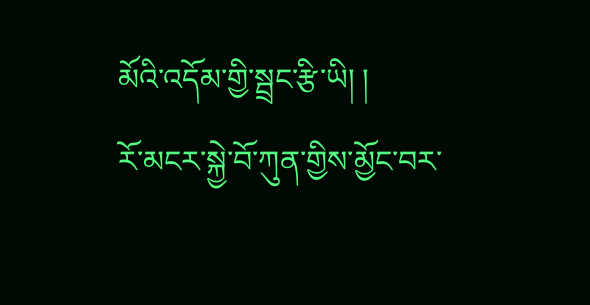མོའི་འདོམ་གྱི་སྦྲང་རྩི་ཡི། །
རོ་མངར་སྐྱེ་བོ་ཀུན་གྱིས་མྱོང་བར་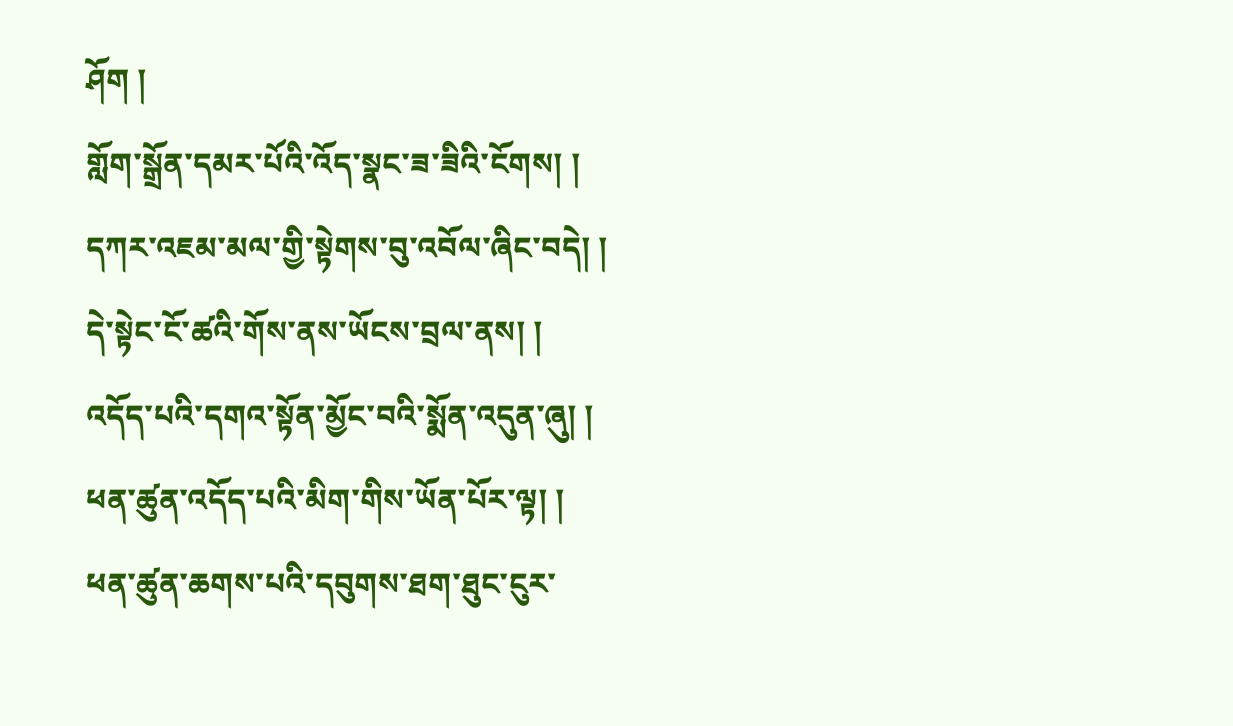ཤོག །
གློག་སྒྲོན་དམར་པོའི་འོད་སྣང་ཟ་ཟིའི་ངོགས། །
དཀར་འཇམ་མལ་གྱི་སྟེགས་བུ་འབོལ་ཞིང་བདེ། །
དེ་སྟེང་ངོ་ཚའི་གོས་ནས་ཡོངས་བྲལ་ནས། །
འདོད་པའི་དགའ་སྟོན་མྱོང་བའི་སྨོན་འདུན་ཞུ། །
ཕན་ཚུན་འདོད་པའི་མིག་གིས་ཡོན་པོར་ལྟ། །
ཕན་ཚུན་ཆགས་པའི་དབུགས་ཐག་ཐུང་ངུར་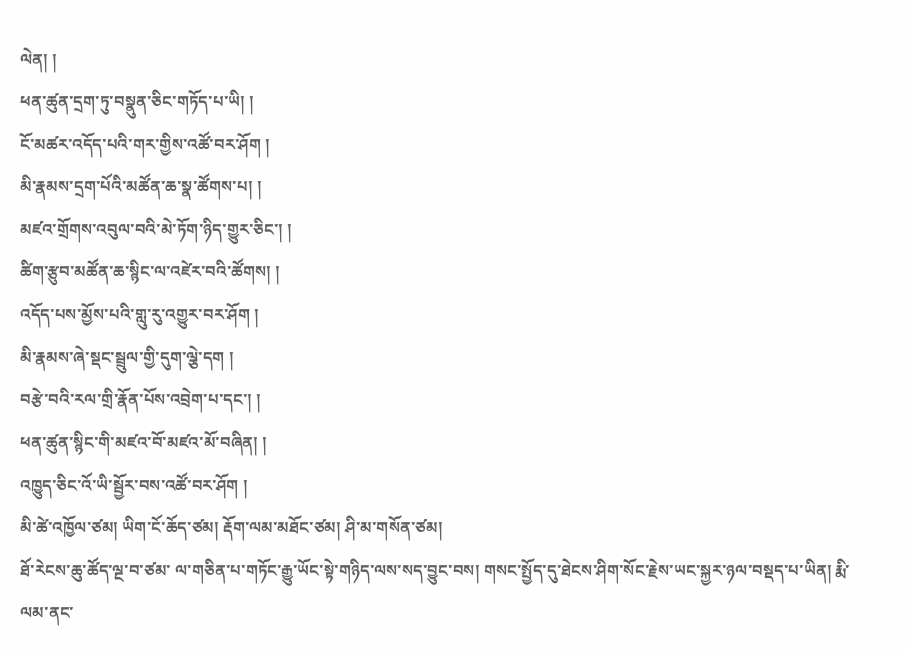ལེན། །
ཕན་ཚུན་དྲག་ཏུ་བསྣུན་ཅིང་གཏོད་པ་ཡི། །
ངོ་མཚར་འདོད་པའི་གར་གྱིས་འཚོ་བར་ཤོག །
མི་རྣམས་དྲག་པོའི་མཚོན་ཆ་སྣ་ཚོགས་པ། །
མཛའ་གྲོགས་འབུལ་བའི་མེ་ཏོག་ཉིད་གྱུར་ཅིང་། །
ཚིག་རྩུབ་མཚོན་ཆ་སྙིང་ལ་འཛེར་བའི་ཚོགས། །
འདོད་པས་མྱོས་པའི་གླུ་རུ་འགྱུར་བར་ཤོག །
མི་རྣམས་ཞེ་སྡང་སྦྲུལ་གྱི་དུག་ལྕེ་དག །
བརྩེ་བའི་རལ་གྲི་རྣོན་པོས་འབྲེག་པ་དང་། །
ཕན་ཚུན་སྙིང་གི་མཛའ་བོ་མཛའ་མོ་བཞིན། །
འཁྱུད་ཅིང་འོ་ཡི་སྦྱོར་བས་འཚོ་བར་ཤོག །
མི་ཚེ་འཁྱོལ་ཙམ། ཡིག་ངོ་ཆོད་ཙམ། རྡོག་ལམ་མཐོང་ཙམ། ཤི་མ་གསོན་ཙམ།
ཐོ་རེངས་ཆུ་ཚོད་ལྔ་བ་ཙམ་ ལ་གཅིན་པ་གཏོང་རྒྱུ་ཡོང་སྟེ་གཉིད་ལས་སད་བྱུང་བས། གསང་སྤྱོད་དུ་ཐེངས་ཤིག་སོང་རྗེས་ཡང་སྐྱར་ཉལ་བསྡད་པ་ཡིན། རྨི་ལམ་ནང་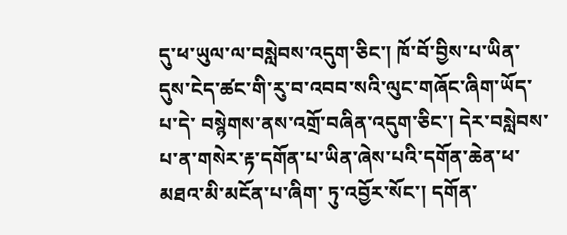དུ་ཕ་ཡུལ་ལ་བསླེབས་འདུག་ཅིང་། ཁོ་བོ་བྱིས་པ་ཡིན་དུས་ངེད་ཚང་གི་རུ་བ་འབབ་སའི་ལུང་གཞོང་ཞིག་ཡོད་པ་དེ་ བསྙེགས་ནས་འགྲོ་བཞིན་འདུག་ཅིང་། དེར་བསླེབས་པ་ན་གསེར་རྟ་དགོན་པ་ཡིན་ཞེས་པའི་དགོན་ཆེན་ཕ་མཐའ་མི་མངོན་པ་ཞིག་ ཏུ་འབྱོར་སོང་། དགོན་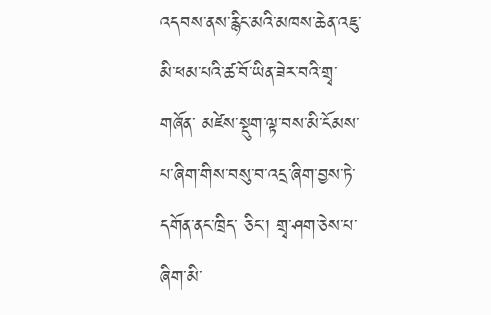འདབས་ནས་རྙིང་མའི་མཁས་ཆེན་འཇུ་མི་ཕམ་པའི་ཚ་བོ་ཡིན་ཟེར་བའི་གྲྭ་གཞོན་ མཛེས་སྡུག་ལྟ་བས་མི་ངོམས་པ་ཞིག་གིས་བསུ་བ་འདྲ་ཞིག་བྱས་ཏེ་དགོན་ནང་ཁྲིད་ ཅིང་། གྲྭ་ཤག་ཅེས་པ་ཞིག་མི་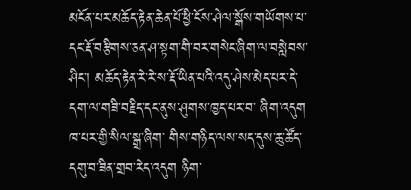མངོན་པར་མཆོད་རྟེན་ཆེན་པོ་ཕྱི་ངོས་ཤེལ་སྒོས་གཡོགས་པ་ དང་རྡོ་བརྩིགས་ཅན་ཤ་སྟག་གི་བར་གསེང་ཞིག་ལ་བསླེབས་ཤིང་། མཆོད་རྟེན་རེ་རེ་ས་རྡོ་ཡིན་པའི་འདུ་ཤེས་མེད་པར་དེ་དག་ལ་གཟི་བརྗིད་དང་ནུས་ཤུགས་ཁྱད་པར་བ་ ཞིག་འདུག
ཁ་པར་གྱི་སིལ་སྒྲ་ཞིག་ གིས་གཉིད་ལས་སད་དུས་ཆུ་ཚོད་དགུ་བ་ཟིན་གྲབ་རེད་འདུག ཉིག་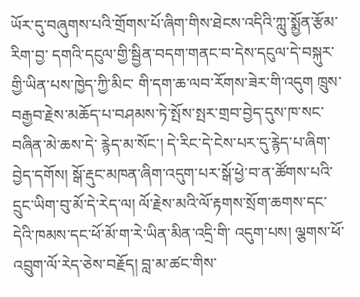ཡོར་དུ་བཞུགས་པའི་གྲོགས་པོ་ཞིག་གིས་ཐེངས་འདིའི་ཀླུ་སྨྱོན་རྩོམ་རིག་བྱ་ དགའི་དངུལ་གྱི་སྦྱིན་བདག་གནང་བ་དེས་དངུལ་དེ་བསྐུར་གྱི་ཡིན་པས་ཁྱེད་ཀྱི་མིང་ གི་དག་ཆ་ལབ་རོགས་ཟེར་གི་འདུག ཁྲུས་བརྒྱབ་རྗེས་མཆོད་པ་བཤམས་ཏེ་སྤོས་སྤར་གྲབ་བྱེད་དུས་ཁ་སང་བཞིན་མེ་ཆས་དེ་ རྙེད་མ་སོང་། དེ་རིང་དེ་ངེས་པར་དུ་རྙེད་པ་ཞིག་བྱེད་དགོས། སྒོ་རྡུང་མཁན་ཞིག་འདུག་པར་སྒོ་ཕྱེ་བ་ན་ཚོགས་པའི་དྲུང་ཡིག་བུ་མོ་དེ་རེད་ལ། ལོ་རྗེས་མའི་ལོ་རྟགས་སྲོག་ཆགས་དང་དེའི་ཁམས་དང་ཕོ་མོ་ག་རེ་ཡིན་མིན་འདྲི་གི་ འདུག་པས། ལྕགས་ཕོ་འབྲུག་ལོ་རེད་ཅེས་བརྗོད། བླ་མ་ཚང་གིས་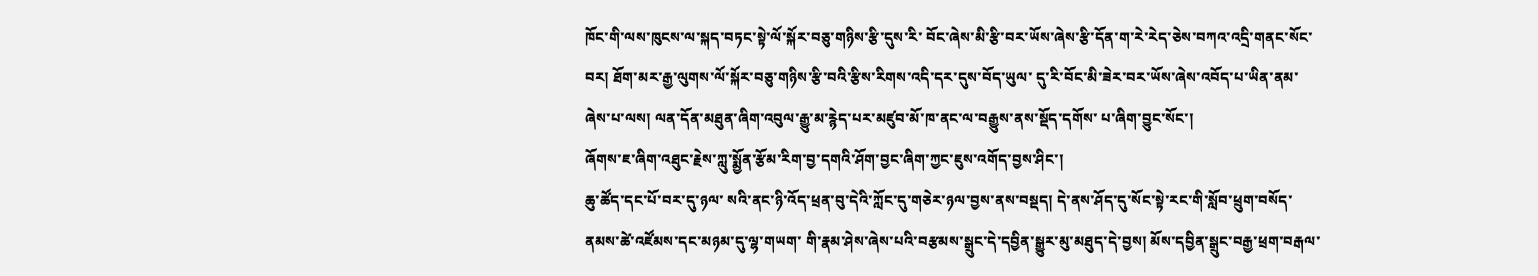ཁོང་གི་ལས་ཁུངས་ལ་སྐད་བཏང་སྟེ་ལོ་སྐོར་བཅུ་གཉིས་རྩི་དུས་རི་ བོང་ཞེས་མི་རྩི་བར་ཡོས་ཞེས་རྩི་དོན་ག་རེ་རེད་ཅེས་བཀའ་འདྲི་གནང་སོང་བར། ཐོག་མར་རྒྱ་ལུགས་ལོ་སྐོར་བཅུ་གཉིས་རྩི་བའི་རྩིས་རིགས་འདི་དར་དུས་བོད་ཡུལ་ དུ་རི་བོང་མི་ཟེར་བར་ཡོས་ཞེས་འབོད་པ་ཡིན་ནམ་ཞེས་པ་ལས། ལན་དོན་མཐུན་ཞིག་འབུལ་རྒྱུ་མ་རྙེད་པར་མཛུབ་མོ་ཁ་ནང་ལ་བརྒྱུས་ནས་སྡོད་དགོས་ པ་ཞིག་བྱུང་སོང་།
ཞོགས་ཇ་ཞིག་འཐུང་རྗེས་ཀླུ་སྨྱོན་རྩོམ་རིག་བྱ་དགའི་ཤོག་བྱང་ཞིག་ཀྱང་ཇུས་འགོད་བྱས་ཤིང་།
ཆུ་ཚོད་དང་པོ་བར་དུ་ཉལ་ སའི་ནང་ཉི་འོད་ཕྲན་བུ་དེའི་ཀློང་དུ་གཅེར་ཉལ་བྱས་ནས་བསྡད། དེ་ནས་ཤོད་དུ་སོང་སྟེ་རང་གི་སློབ་ཕྲུག་བསོད་ནམས་ཚེ་འཛོམས་དང་མཉམ་དུ་ལྷ་གཡག་ གི་རྣམ་ཤེས་ཞེས་པའི་བརྩམས་སྒྲུང་དེ་དབྱིན་སྒྱུར་མུ་མཐུད་དེ་བྱས། མོས་དབྱིན་སྒྲུང་བརྒྱ་ཕྲག་བརྒལ་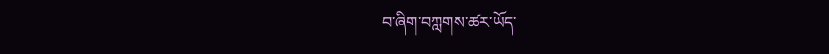བ་ཞིག་བཀླགས་ཚར་ཡོད་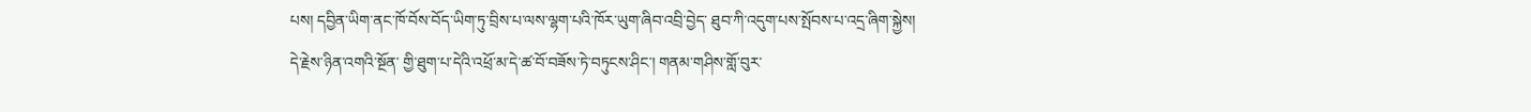པས། དབྱིན་ཡིག་ནང་ཁོ་བོས་བོད་ཡིག་ཏུ་བྲིས་པ་ལས་ལྷག་པའི་ཁོར་ཡུག་ཞིབ་འབྲི་བྱེད་ ཐུབ་ཀི་འདུག་པས་སྤོབས་པ་འདྲ་ཞིག་སྐྱེས།
དེ་རྗེས་ཉིན་འགའི་སྔོན་ གྱི་ཐུག་པ་དེའི་འཕྲོ་མ་དེ་ཚ་བོ་བཟོས་ཏེ་བཏུངས་ཤིང་། གནམ་གཤིས་གློ་བུར་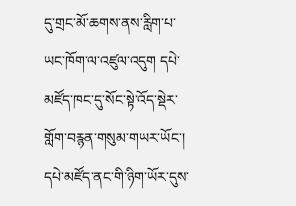དུ་གྲང་མོ་ཆགས་ནས་རླིག་པ་ཡང་ཁོག་ལ་འཛུལ་འདུག དཔེ་མཛོད་ཁང་དུ་སོང་སྟེ་འོད་སྡེར་གློག་བརྙན་གསུམ་གཡར་ཡོང་། དཔེ་མཛོད་ནང་གི་ཉིག་ཡོར་དུས་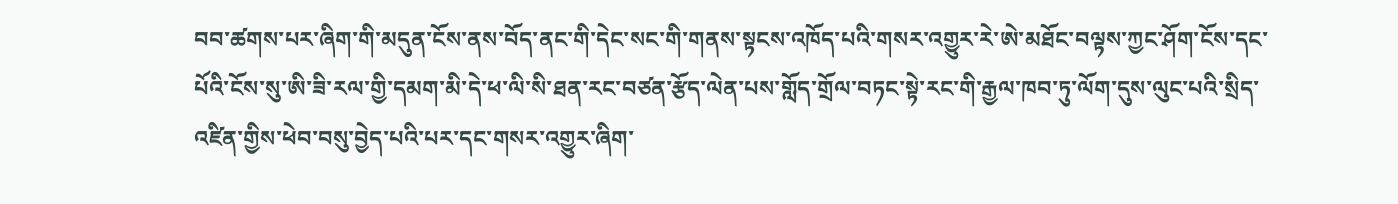བབ་ཚགས་པར་ཞིག་གི་མདུན་ངོས་ནས་བོད་ནང་གི་དེང་སང་གི་གནས་སྟངས་འཁོད་པའི་གསར་འགྱུར་རེ་ཨེ་མཐོང་བལྟས་ཀྱང་ཤོག་ངོས་དང་པོའི་ངོས་སུ་ཨི་ཟི་རལ་གྱི་དམག་མི་དེ་ཕ་ལི་སི་ཐན་རང་བཙན་རྩོད་ལེན་པས་གློད་གྲོལ་བཏང་སྟེ་རང་གི་རྒྱལ་ཁབ་ཏུ་ལོག་དུས་ལུང་པའི་སྲིད་འཛིན་གྱིས་ཕེབ་བསུ་བྱེད་པའི་པར་དང་གསར་འགྱུར་ཞིག་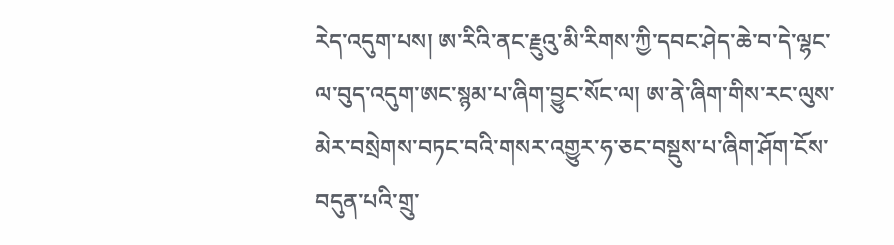རེད་འདུག་པས། ཨ་རིའི་ནང་རྗུའུ་མི་རིགས་ཀྱི་དབང་ཤེད་ཆེ་བ་དེ་ལྷང་ལ་བུད་འདུག་ཨང་སྙམ་པ་ཞིག་བྱུང་སོང་ལ། ཨ་ནེ་ཞིག་གིས་རང་ལུས་མེར་བསྲེགས་བཏང་བའི་གསར་འགྱུར་ཧ་ཅང་བསྡུས་པ་ཞིག་ཤོག་ངོས་བདུན་པའི་གྲུ་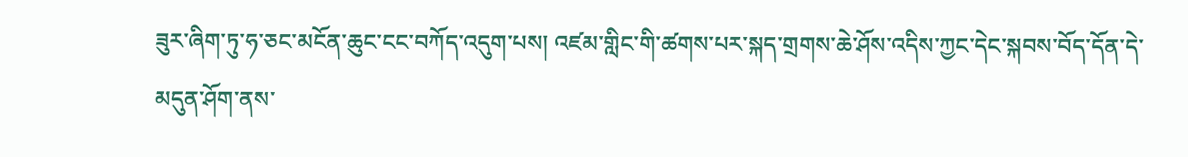ཟུར་ཞིག་ཏུ་ཧ་ཅང་མངོན་ཆུང་ངང་བཀོད་འདུག་པས། འཛམ་གླིང་གི་ཚགས་པར་སྐད་གྲགས་ཆེ་ཤོས་འདིས་ཀྱང་དེང་སྐབས་བོད་དོན་དེ་མདུན་ཤོག་ནས་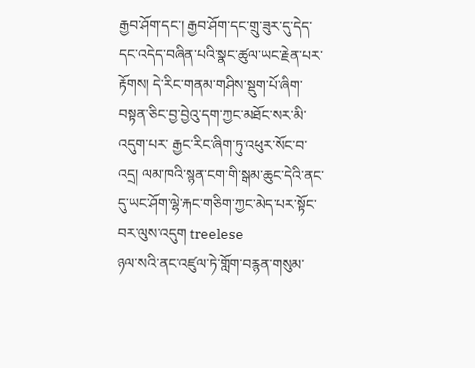རྒྱབ་ཤོག་དང་། རྒྱབ་ཤོག་དང་གྲུ་ཟུར་དུ་དེད་དང་འདེད་བཞིན་པའི་སྣང་ཚུལ་ཡང་རྗེན་པར་རྟོགས། དེ་རིང་གནམ་གཤིས་སྡུག་པོ་ཞིག་བསྟན་ཅིང་བྱ་བྱེའུ་དག་ཀྱང་མཐོང་སར་མི་འདུག་པར་ རྒྱང་རིང་ཞིག་ཏུ་འཕུར་སོང་བ་འདྲ། ལམ་ཁའི་སྙན་ངག་གི་སྒམ་ཆུང་དེའི་ནང་དུ་ཡང་ཤོག་ལྷེ་རྐང་གཅིག་ཀྱང་མེད་པར་སྟོང་ བར་ལུས་འདུག treelese
ཉལ་སའི་ནང་འཛུལ་ཏེ་གློག་བརྙན་གསུམ་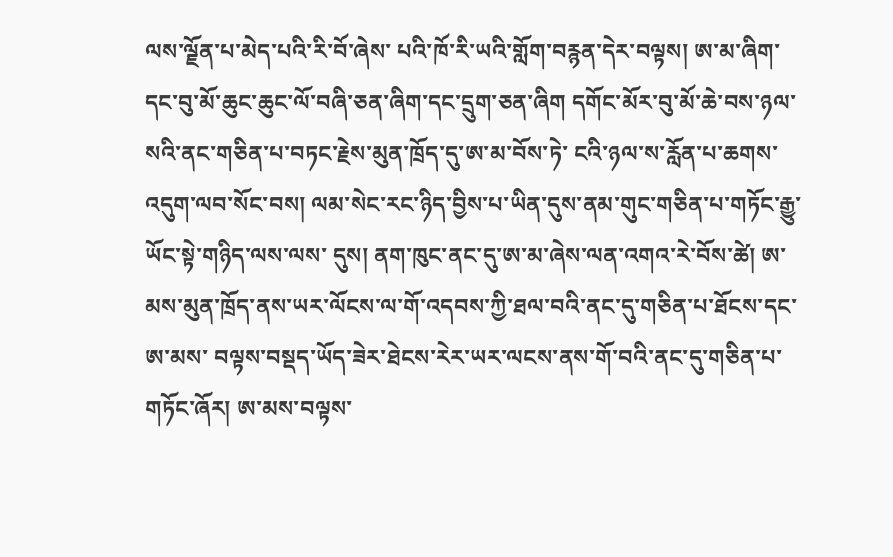ལས་ལྗོན་པ་མེད་པའི་རི་བོ་ཞེས་ པའི་ཁོ་རི་ཡའི་གློག་བརྙན་དེར་བལྟས། ཨ་མ་ཞིག་དང་བུ་མོ་ཆུང་ཆུང་ལོ་བཞི་ཅན་ཞིག་དང་དྲུག་ཅན་ཞིག དགོང་མོར་བུ་མོ་ཆེ་བས་ཉལ་སའི་ནང་གཅིན་པ་བཏང་རྗེས་མུན་ཁྲོད་དུ་ཨ་མ་བོས་ཏེ་ ངའི་ཉལ་ས་རློན་པ་ཆགས་འདུག་ལབ་སོང་བས། ལམ་སེང་རང་ཉིད་བྱིས་པ་ཡིན་དུས་ནམ་གུང་གཅིན་པ་གཏོང་རྒྱུ་ཡོང་སྟེ་གཉིད་ལས་ལས་ དུས། ནག་ཁུང་ནང་དུ་ཨ་མ་ཞེས་ལན་འགའ་རེ་བོས་ཚེ། ཨ་མས་མུན་ཁྲོད་ནས་ཡར་ལོངས་ལ་གོ་འདབས་ཀྱི་ཐལ་བའི་ནང་དུ་གཅིན་པ་ཐོངས་དང་ཨ་མས་ བལྟས་བསྡད་ཡོད་ཟེར་ཐེངས་རེར་ཡར་ལངས་ནས་གོ་བའི་ནང་དུ་གཅིན་པ་གཏོང་ཞོར། ཨ་མས་བལྟས་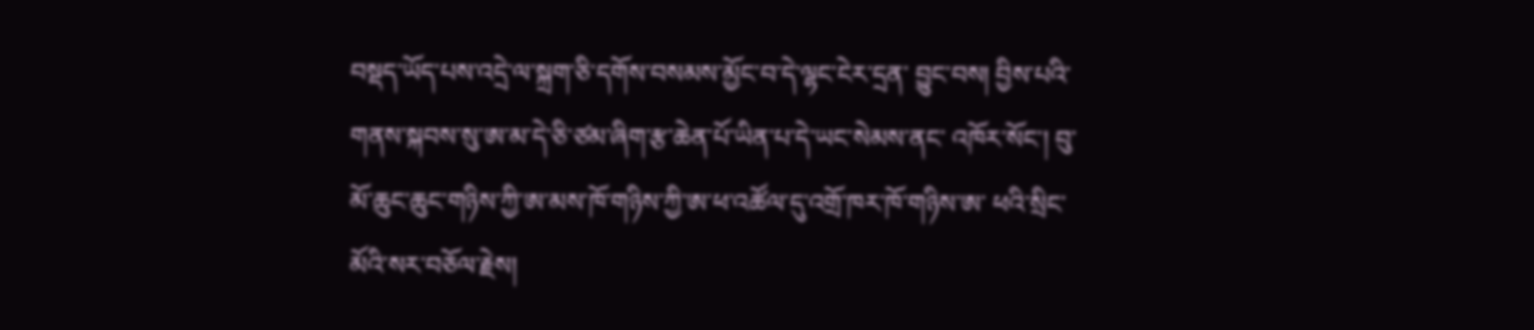བསྡད་ཡོད་པས་འདྲེ་ལ་སྐྲག་ཅི་དགོས་བསམས་མྱོང་བ་དེ་ལྷང་ངེར་དྲན་ བྱུང་བས། བྱིས་པའི་གནས་སྐབས་སུ་ཨ་མ་དེ་ཅི་ཙམ་ཞིག་རྩ་ཆེན་པོ་ཡིན་པ་དེ་ཡང་སེམས་ནང་ འཁོར་སོང་། བུ་མོ་ཆུང་ཆུང་གཉིས་ཀྱི་ཨ་མས་ཁོ་གཉིས་ཀྱི་ཨ་ཕ་འཚོལ་དུ་འགྲོ་ཁར་ཁོ་གཉིས་ཨ་ ཕའི་སྲིང་མོའི་སར་བཅོལ་རྗེས།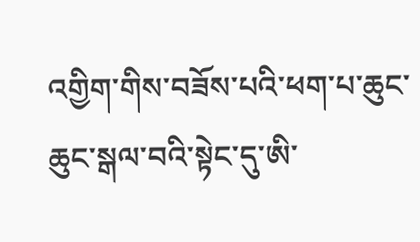འགྱིག་གིས་བཟོས་པའི་ཕག་པ་ཆུང་ཆུང་སྒལ་བའི་སྟེང་དུ་ཨི་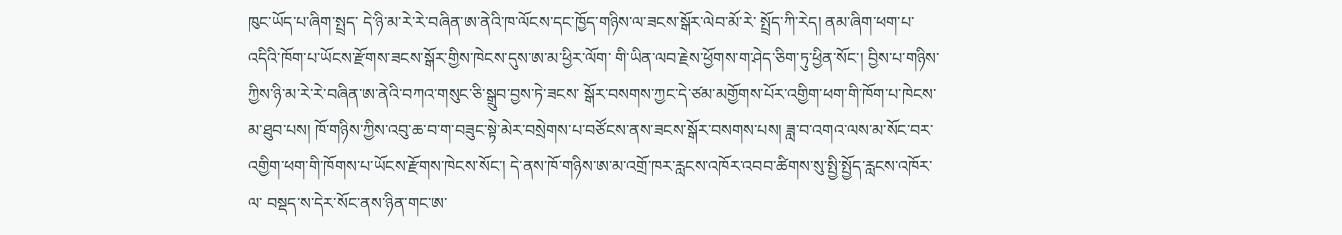ཁུང་ཡོད་པ་ཞིག་སྤྲད་ དེ་ཉི་མ་རེ་རེ་བཞིན་ཨ་ནེའི་ཁ་ལོངས་དང་ཁྱོད་གཉིས་ལ་ཟངས་སྒོར་ལེབ་མོ་རེ་ སྤྲོད་ཀི་རེད། ནམ་ཞིག་ཕག་པ་འདིའི་ཁོག་པ་ཡོངས་རྫོགས་ཟངས་སྒོར་གྱིས་ཁེངས་དུས་ཨ་མ་ཕྱིར་ལོག་ གི་ཡིན་ལབ་རྗེས་ཕྱོགས་ག་ཤེད་ཅིག་ཏུ་ཕྱིན་སོང་། བྱིས་པ་གཉིས་ཀྱིས་ཉི་མ་རེ་རེ་བཞིན་ཨ་ནེའི་བཀའ་གསུང་ཅི་སྒྲུབ་བྱས་ཏེ་ཟངས་ སྒོར་བསགས་ཀྱང་དེ་ཙམ་མགྱོགས་པོར་འགྱིག་ཕག་གི་ཁོག་པ་ཁེངས་མ་ཐུབ་པས། ཁོ་གཉིས་ཀྱིས་འབུ་ཆ་བ་ག་བཟུང་སྟེ་མེར་བསྲེགས་པ་བཙོངས་ནས་ཟངས་སྒོར་བསགས་པས། ཟླ་བ་འགའ་ལས་མ་སོང་བར་འགྱིག་ཕག་གི་ཁོགས་པ་ཡོངས་རྫོགས་ཁེངས་སོང་། དེ་ནས་ཁོ་གཉིས་ཨ་མ་འགྲོ་ཁར་རླངས་འཁོར་འབབ་ཚིགས་སུ་སྤྱི་སྤྱོད་རླངས་འཁོར་ལ་ བསྡད་ས་དེར་སོང་ནས་ཉིན་གང་ཨ་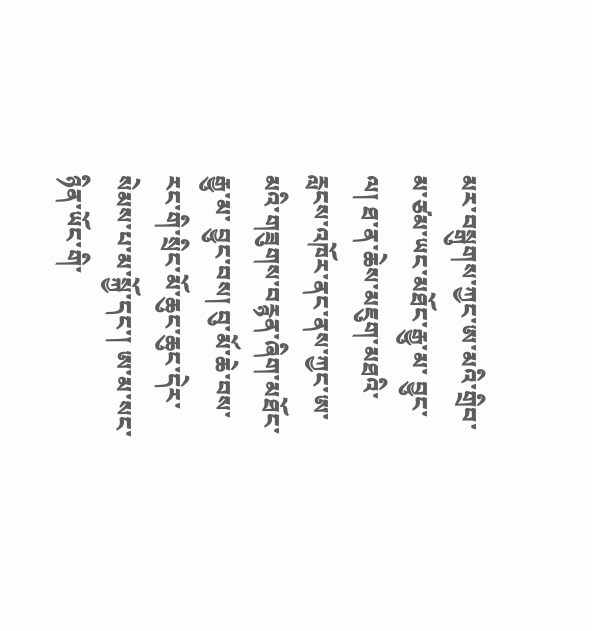མར་བསྒུགས་ཀྱང་ཨ་མའི་གྲིབ་མ་ཙམ་ཡང་མཐོང་རྒྱུ་མ་ བྱུང་ལ། ཐ་ན་ཆེས་མཇུག་མཐའི་རླངས་འཁོར་ནང་ནས་ཀྱང་ཨ་མའི་གཟུགས་བརྙན་ཞིག་མཐོང་རྒྱུ་མ་ བྱུང་བས། བུ་མོ་ཆེ་བས་རང་གི་སྲིང་མོ་ཆུང་ཆུང་དེར་སེམས་པ་མ་སྐྱོ་དང་། ཨ་མ་སང་ཉིན་ཡོང་གི་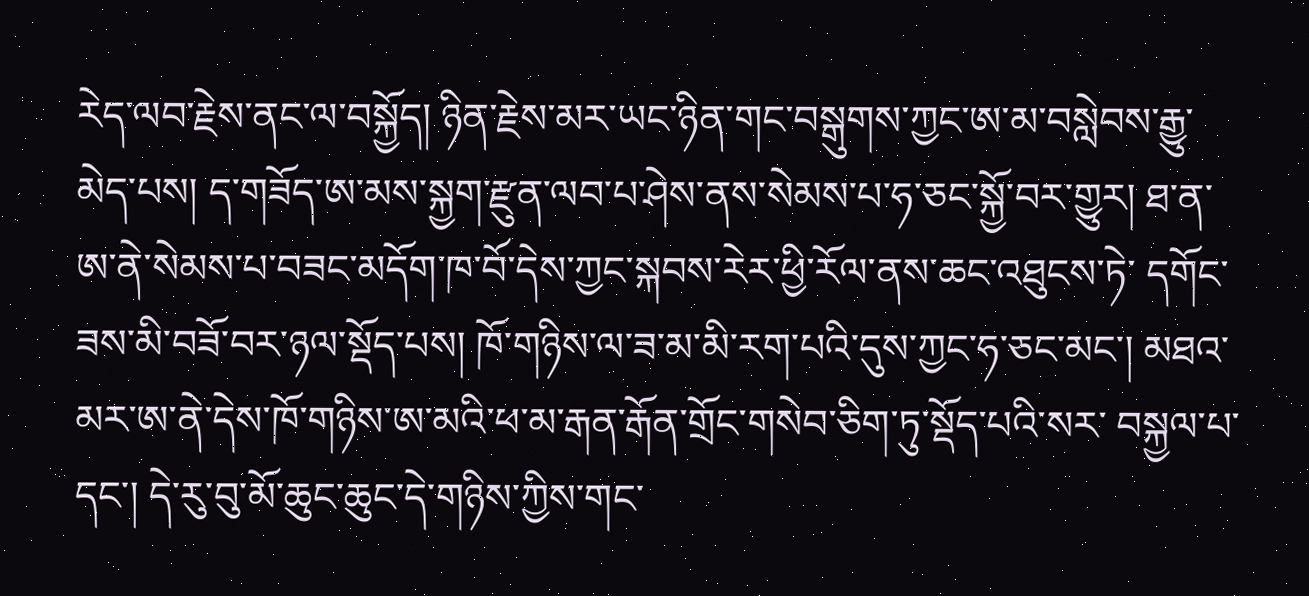རེད་ལབ་རྗེས་ནང་ལ་བསྐྱོད། ཉིན་རྗེས་མར་ཡང་ཉིན་གང་བསྒུགས་ཀྱང་ཨ་མ་བསླེབས་རྒྱུ་མེད་པས། ད་གཟོད་ཨ་མས་སྐྱག་རྫུན་ལབ་པ་ཤེས་ནས་སེམས་པ་ཧ་ཅང་སྐྱོ་བར་གྱུར། ཐ་ན་ཨ་ནེ་སེམས་པ་བཟང་མདོག་ཁ་བོ་དེས་ཀྱང་སྐབས་རེར་ཕྱི་རོལ་ནས་ཆང་འཐུངས་ཏེ་ དགོང་ཟས་མི་བཟོ་བར་ཉལ་སྡོད་པས། ཁོ་གཉིས་ལ་ཟ་མ་མི་རག་པའི་དུས་ཀྱང་ཧ་ཅང་མང་། མཐའ་མར་ཨ་ནེ་དེས་ཁོ་གཉིས་ཨ་མའི་ཕ་མ་རྒན་རྒོན་གྲོང་གསེབ་ཅིག་ཏུ་སྡོད་པའི་སར་ བསྐྱལ་པ་དང་། དེ་རུ་བུ་མོ་ཆུང་ཆུང་དེ་གཉིས་ཀྱིས་གང་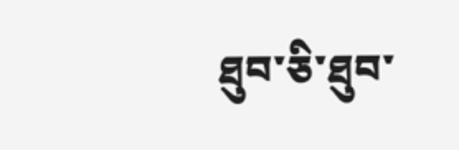ཐུབ་ཅི་ཐུབ་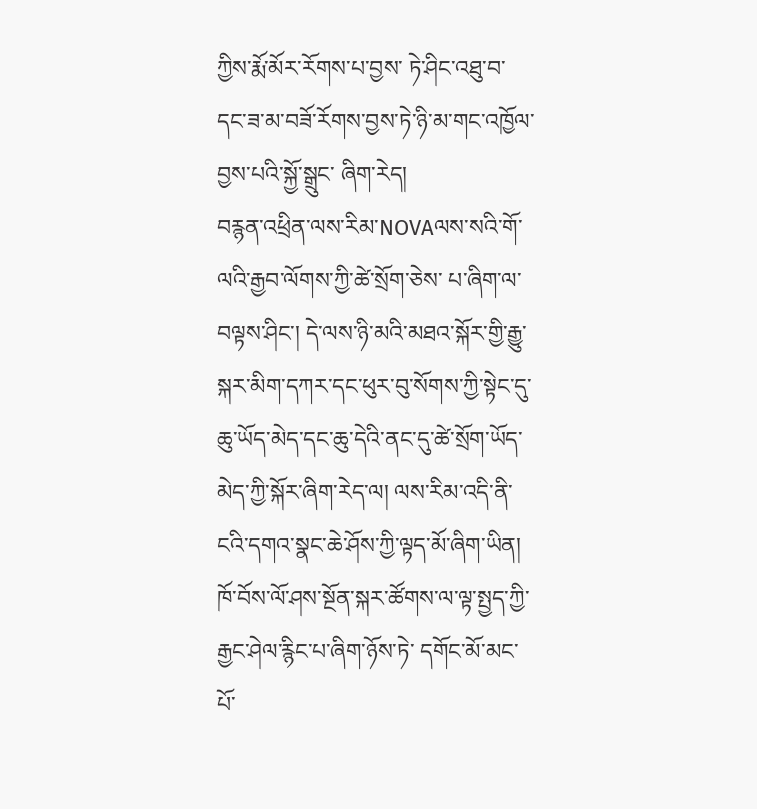ཀྱིས་རྨོ་མོར་རོགས་པ་བྱས་ ཏེ་ཤིང་འཐུ་བ་དང་ཟ་མ་བཟོ་རོགས་བྱས་ཏེ་ཉི་མ་གང་འཁྱོལ་བྱས་པའི་སྐྱོ་སྒྲུང་ ཞིག་རེད།
བརྙན་འཕྲིན་ལས་རིམ་NOVAལས་སའི་གོ་ལའི་རྒྱབ་ལོགས་ཀྱི་ཚེ་སྲོག་ཅེས་ པ་ཞིག་ལ་བལྟས་ཤིང་། དེ་ལས་ཉི་མའི་མཐའ་སྐོར་གྱི་རྒྱུ་སྐར་མིག་དཀར་དང་ཕུར་བུ་སོགས་ཀྱི་སྟེང་དུ་ ཆུ་ཡོད་མེད་དང་ཆུ་དེའི་ནང་དུ་ཚེ་སྲོག་ཡོད་མེད་ཀྱི་སྐོར་ཞིག་རེད་ལ། ལས་རིམ་འདི་ནི་ངའི་དགའ་སྣང་ཆེ་ཤོས་ཀྱི་ལྟད་མོ་ཞིག་ཡིན། ཁོ་བོས་ལོ་ཤས་སྔོན་སྐར་ཚོགས་ལ་ལྟ་སྤྱད་ཀྱི་རྒྱང་ཤེལ་རྙིང་པ་ཞིག་ཉོས་ཏེ་ དགོང་མོ་མང་པོ་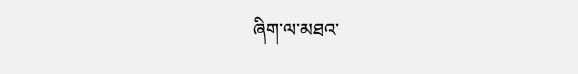ཞིག་ལ་མཐའ་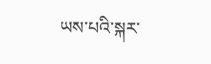ཡས་པའི་སྐར་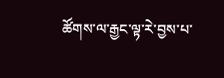ཚོགས་ལ་རྒྱང་ལྟ་རེ་བྱས་པ་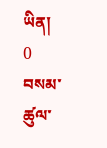ཡིན།
0 བསམ་ཚུལ་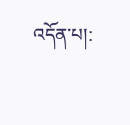འདོན་པ།: